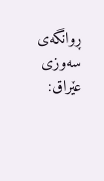ڕوانگەی سەوزی عێراق: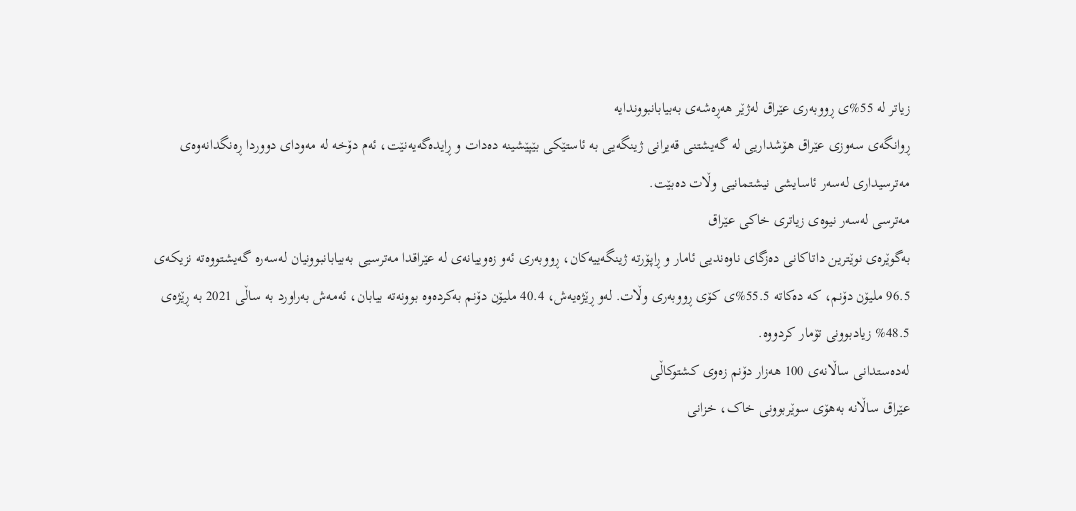زیاتر لە 55%ی ڕووبەری عێراق لەژێر هەڕەشەی بەبیابانبووندایە
ڕوانگەی سەوزی عێراق هۆشداریی لە گەیشتنی قەیرانی ژینگەیی بە ئاستێکی بێپێشینە دەدات و ڕایدەگەیەنێت، ئەم دۆخە لە مەودای دووردا ڕەنگدانەوەی مەترسیداری لەسەر ئاسایشی نیشتمانیی وڵات دەبێت.
مەترسی لەسەر نیوەی زیاتری خاکی عێراق
بەگوێرەی نوێترین داتاکانی دەزگای ناوەندیی ئامار و ڕاپۆرتە ژینگەییەکان، ڕووبەری ئەو زەوییانەی لە عێراقدا مەترسیی بەبیابانبوونیان لەسەرە گەیشتووەتە نزیکەی 96.5 ملیۆن دۆنم، کە دەکاتە 55.5%ی کۆی ڕووبەری وڵات. لەو ڕێژەیەش، 40.4 ملیۆن دۆنم بەکردەوە بوونەتە بیابان، ئەمەش بەراورد بە ساڵی 2021 بە ڕێژەی 48.5% زیادبوونی تۆمار کردووە.
لەدەستدانی ساڵانەی 100 هەزار دۆنم زەوی کشتوکاڵی
عێراق ساڵانە بەهۆی سوێربوونی خاک، خزانی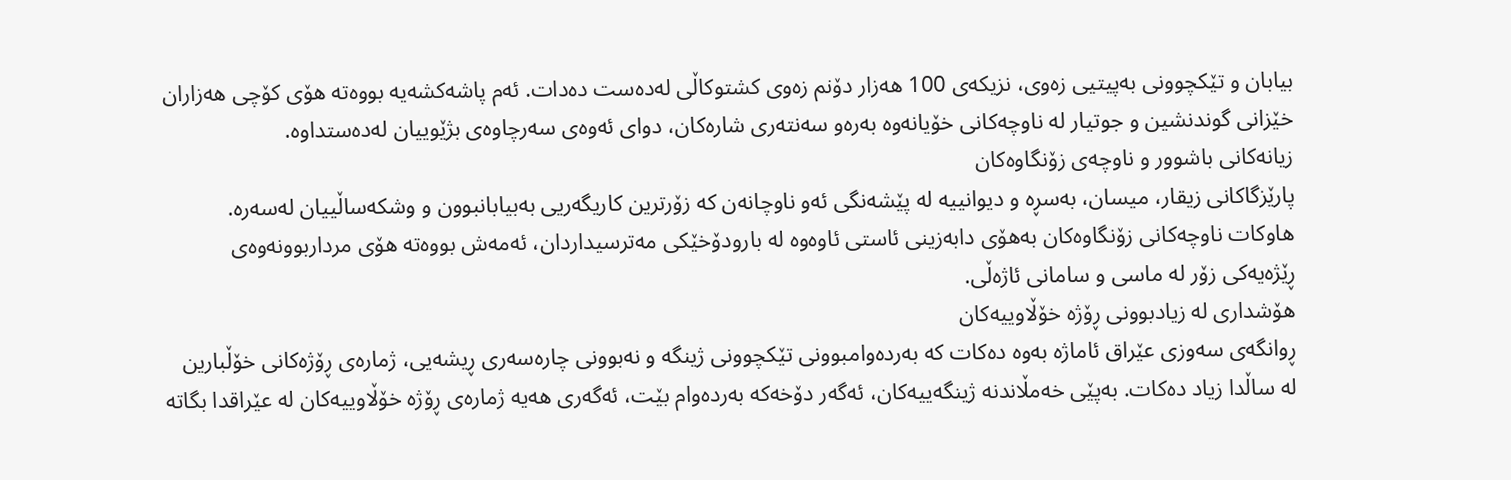بیابان و تێکچوونی بەپیتیی زەوی، نزیکەی 100 هەزار دۆنم زەوی کشتوکاڵی لەدەست دەدات. ئەم پاشەکشەیە بووەتە هۆی کۆچی هەزاران خێزانی گوندنشین و جوتیار لە ناوچەکانی خۆیانەوە بەرەو سەنتەری شارەکان، دوای ئەوەی سەرچاوەی بژێوییان لەدەستداوە.
زیانەکانی باشوور و ناوچەی زۆنگاوەکان
پارێزگاکانی زیقار، میسان، بەسڕە و دیوانییە لە پێشەنگی ئەو ناوچانەن کە زۆرترین کاریگەریی بەبیابانبوون و وشکەساڵییان لەسەرە. هاوکات ناوچەکانی زۆنگاوەکان بەهۆی دابەزینی ئاستی ئاوەوە لە بارودۆخێکی مەترسیداردان، ئەمەش بووەتە هۆی مرداربوونەوەی ڕێژەیەکی زۆر لە ماسی و سامانی ئاژەڵی.
هۆشداری لە زیادبوونی ڕۆژە خۆڵاوییەکان
ڕوانگەی سەوزی عێراق ئاماژە بەوە دەکات کە بەردەوامبوونی تێکچوونی ژینگە و نەبوونی چارەسەری ڕیشەیی، ژمارەی ڕۆژەکانی خۆڵبارین لە ساڵدا زیاد دەکات. بەپێی خەمڵاندنە ژینگەییەکان، ئەگەر دۆخەکە بەردەوام بێت، ئەگەری هەیە ژمارەی ڕۆژە خۆڵاوییەکان لە عێراقدا بگاتە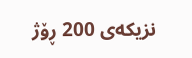نزیکەی 200 ڕۆژ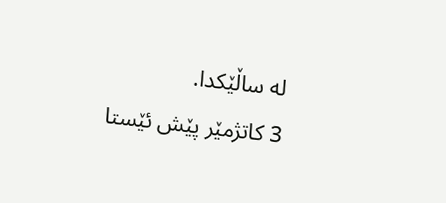لە ساڵێکدا.
3 کاتژمێر پێش ئێستا